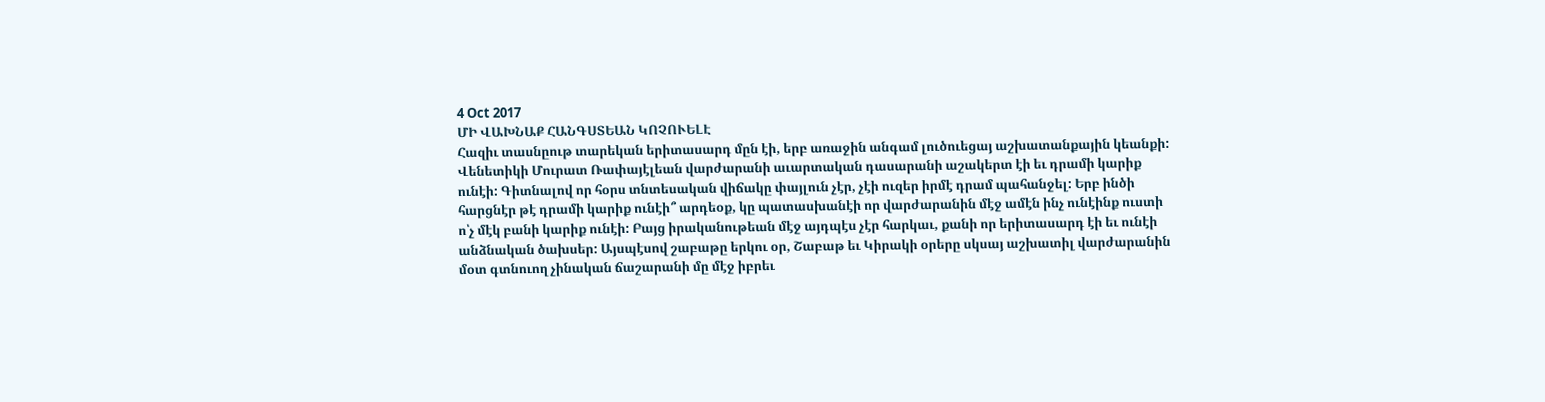4 Oct 2017
ՄԻ ՎԱԽՆԱՔ ՀԱՆԳՍՏԵԱՆ ԿՈՉՈՒԵԼԷ
Հազիւ տասնըութ տարեկան երիտասարդ մըն էի, երբ առաջին անգամ լուծուեցայ աշխատանքային կեանքի: Վենետիկի Մուրատ Ռափայէլեան վարժարանի աւարտական դասարանի աշակերտ էի եւ դրամի կարիք ունէի: Գիտնալով որ հօրս տնտեսական վիճակը փայլուն չէր, չէի ուզեր իրմէ դրամ պահանջել: Երբ ինծի հարցնէր թէ դրամի կարիք ունէի՞ արդեօք, կը պատասխանէի որ վարժարանին մէջ ամէն ինչ ունէինք ուստի ո՝չ մէկ բանի կարիք ունէի: Բայց իրականութեան մէջ այդպէս չէր հարկաւ, քանի որ երիտասարդ էի եւ ունէի անձնական ծախսեր: Այսպէսով շաբաթը երկու օր, Շաբաթ եւ Կիրակի օրերը սկսայ աշխատիլ վարժարանին մօտ գտնուող չինական ճաշարանի մը մէջ իբրեւ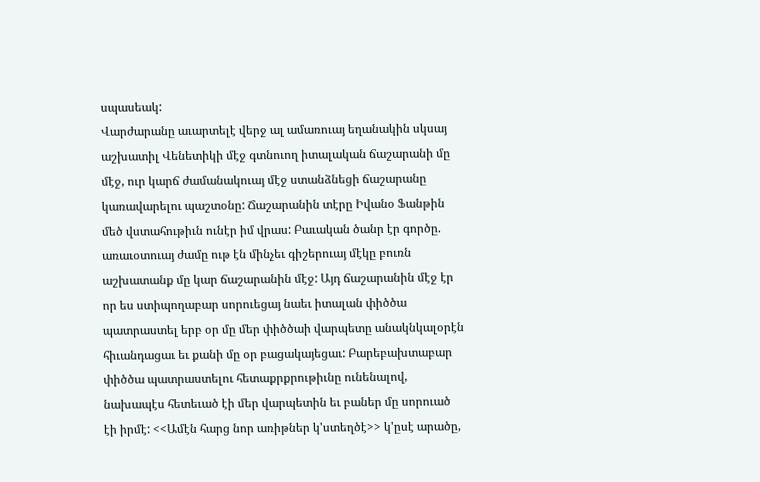սպասեակ:
Վարժարանը աւարտելէ վերջ ալ ամառուայ եղանակին սկսայ աշխատիլ Վենետիկի մէջ գտնուող իտալական ճաշարանի մը մէջ, ուր կարճ ժամանակուայ մէջ ստանձնեցի ճաշարանը կառավարելու պաշտօնը: Ճաշարանին տէրը Իվանօ Ֆանթին մեծ վստահութիւն ունէր իմ վրաս: Բաւական ծանր էր գործը. առաւօտուայ ժամը ութ էն մինչեւ գիշերուայ մէկը բուռն աշխատանք մը կար ճաշարանին մէջ: Այդ ճաշարանին մէջ էր որ ես ստիպողաբար սորուեցայ նաեւ իտալան փիծծա պատրաստել երբ օր մը մեր փիծծաի վարպետը անակնկալօրէն հիւանդացաւ եւ քանի մը օր բացակայեցաւ: Բարեբախտաբար փիծծա պատրաստելու հետաքրքրութիւնը ունենալով, նախապէս հետեւած էի մեր վարպետին եւ բաներ մը սորուած էի իրմէ: <<Ամէն հարց նոր առիթներ կ'ստեղծէ>> կ'ըսէ արածը,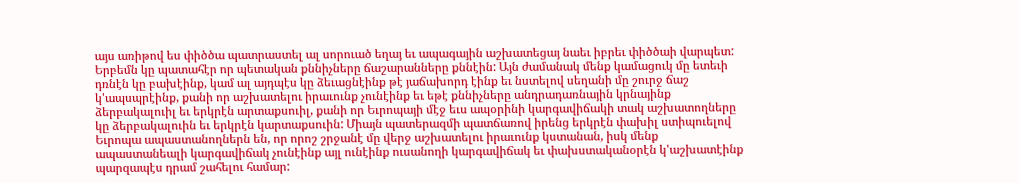այս առիթով ես փիծծա պատրաստել ալ սորուած եղայ եւ ապագային աշխատեցայ նաեւ իբրեւ փիծծաի վարպետ:
Երբեմն կը պատահէր որ պետական քննիչները ճաշարանները քննէին: Այն ժամանակ մենք կամացուկ մը ետեւի դռնէն կը բախէինք, կամ ալ այդպէս կը ձեւացնէինք թէ յաճախորդ էինք եւ նստելով սեղանի մը շուրջ ճաշ կ'ապսպրէինք, քանի որ աշխատելու իրաւունք չունէինք եւ եթէ քննիչները անդրադառնային կրնայինք ձերբակալուիլ եւ երկրէն արտաքսուիլ, քանի որ Եւրոպայի մէջ եւս ապօրինի կարգավիճակի տակ աշխատողները կը ձերբակալուին եւ երկրէն կարտաքսուին: Միայն պատերազմի պատճառով իրենց երկրէն փախիլ ստիպուելով Եւրոպա ապաստանողներն են, որ որոշ շրջանէ մը վերջ աշխատելու իրաւունք կստանան, իսկ մենք ապաստանեալի կարգավիճակ չունէինք այլ ունէինք ուսանողի կարգավիճակ եւ փախստականօրէն կ'աշխատէինք պարզապէս դրամ շահելու համար: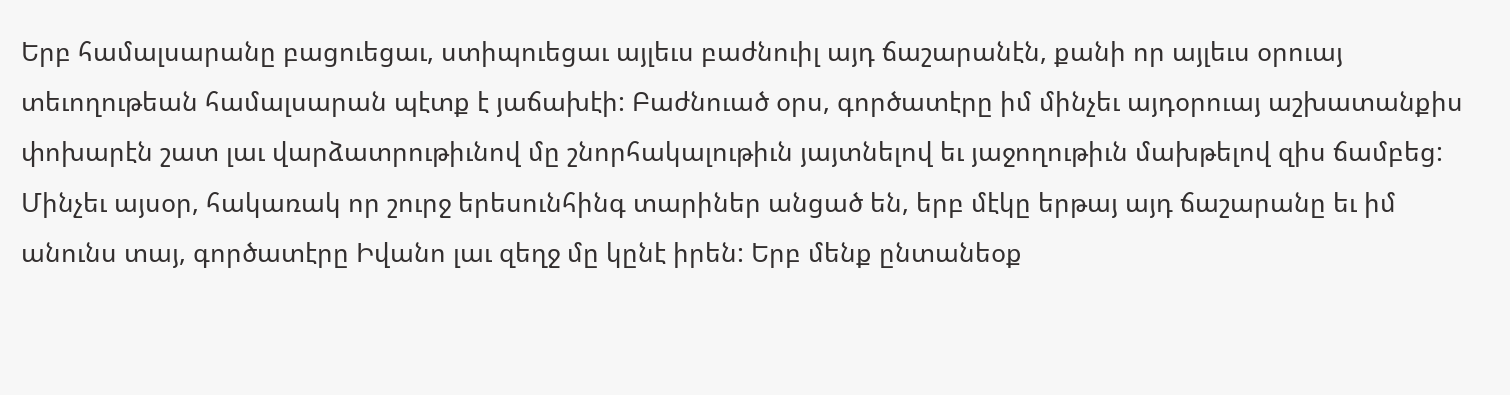Երբ համալսարանը բացուեցաւ, ստիպուեցաւ այլեւս բաժնուիլ այդ ճաշարանէն, քանի որ այլեւս օրուայ տեւողութեան համալսարան պէտք է յաճախէի: Բաժնուած օրս, գործատէրը իմ մինչեւ այդօրուայ աշխատանքիս փոխարէն շատ լաւ վարձատրութիւնով մը շնորհակալութիւն յայտնելով եւ յաջողութիւն մախթելով զիս ճամբեց: Մինչեւ այսօր, հակառակ որ շուրջ երեսունհինգ տարիներ անցած են, երբ մէկը երթայ այդ ճաշարանը եւ իմ անունս տայ, գործատէրը Իվանո լաւ զեղջ մը կընէ իրեն: Երբ մենք ընտանեօք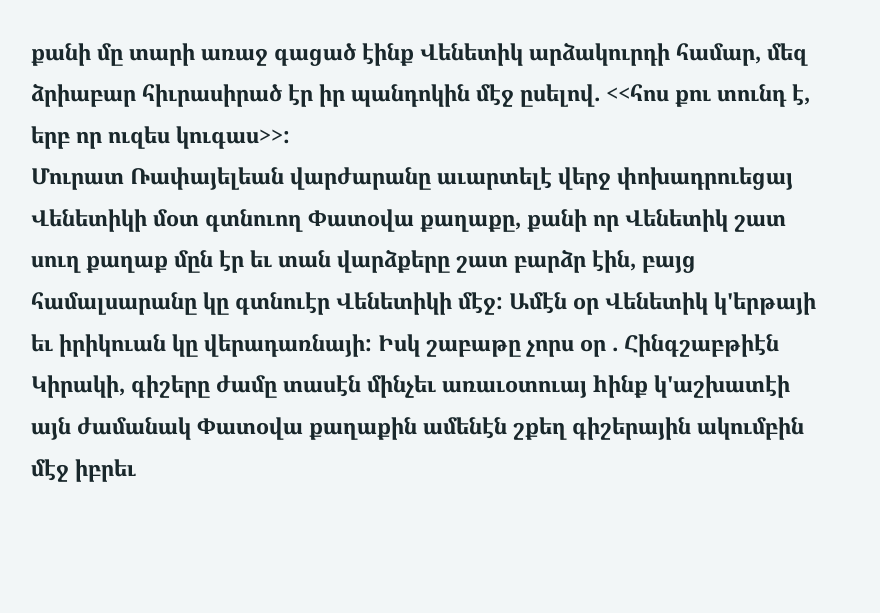քանի մը տարի առաջ գացած էինք Վենետիկ արձակուրդի համար, մեզ ձրիաբար հիւրասիրած էր իր պանդոկին մէջ ըսելով. <<հոս քու տունդ է, երբ որ ուզես կուգաս>>:
Մուրատ Ռափայելեան վարժարանը աւարտելէ վերջ փոխադրուեցայ Վենետիկի մօտ գտնուող Փատօվա քաղաքը, քանի որ Վենետիկ շատ սուղ քաղաք մըն էր եւ տան վարձքերը շատ բարձր էին, բայց համալսարանը կը գտնուէր Վենետիկի մէջ: Ամէն օր Վենետիկ կ'երթայի եւ իրիկուան կը վերադառնայի: Իսկ շաբաթը չորս օր . Հինգշաբթիէն Կիրակի, գիշերը ժամը տասէն մինչեւ առաւօտուայ hինք կ'աշխատէի այն ժամանակ Փատօվա քաղաքին ամենէն շքեղ գիշերային ակումբին մէջ իբրեւ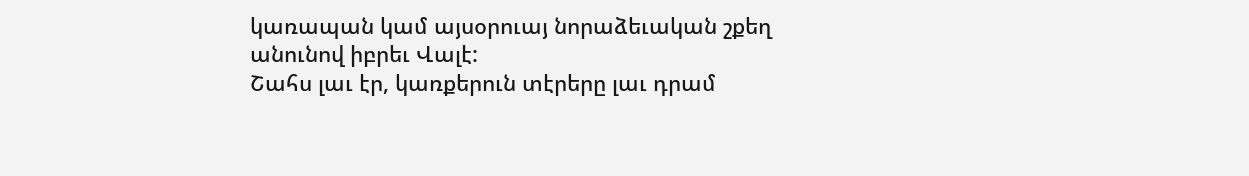կառապան կամ այսօրուայ նորաձեւական շքեղ անունով իբրեւ Վալէ:
Շահս լաւ էր, կառքերուն տէրերը լաւ դրամ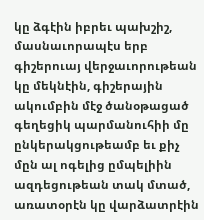կը ձգէին իբրեւ պախշիշ, մասնաւորապէս երբ գիշերուայ վերջաւորութեան կը մեկնէին, գիշերային ակումբին մէջ ծանօթացած գեղեցիկ պարմանուհիի մը ընկերակցութեամբ եւ քիչ մըն ալ ոգելից ըմպելիին ազդեցութեան տակ մտած, առատօրէն կը վարձատրէին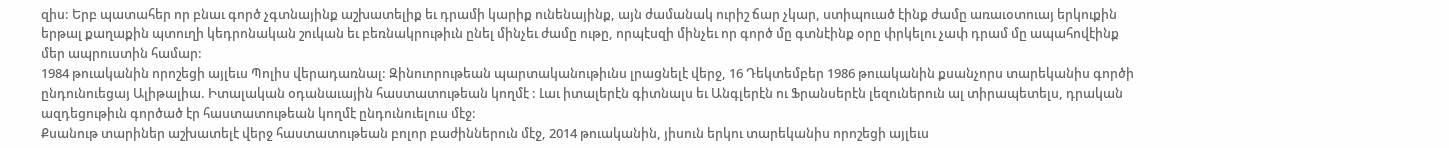զիս: Երբ պատահեր որ բնաւ գործ չգտնայինք աշխատելիք եւ դրամի կարիք ունենայինք, այն ժամանակ ուրիշ ճար չկար, ստիպուած էինք ժամը առաւօտուայ երկուքին երթալ քաղաքին պտուղի կեդրոնական շուկան եւ բեռնակրութիւն ընել մինչեւ ժամը ութը, որպէսզի մինչեւ որ գործ մը գտնէինք օրը փրկելու չափ դրամ մը ապահովէինք մեր ապրուստին համար:
1984 թուականին որոշեցի այլեւս Պոլիս վերադառնալ: Զինուորութեան պարտականութիւնս լրացնելէ վերջ, 16 Դեկտեմբեր 1986 թուականին քսանչորս տարեկանիս գործի ընդունուեցայ Ալիթալիա. Իտալական օդանաւային հաստատութեան կողմէ : Լաւ իտալերէն գիտնալս եւ Անգլերէն ու Ֆրանսերէն լեզուներուն ալ տիրապետելս, դրական ազդեցութիւն գործած էր հաստատութեան կողմէ ընդունուելուս մէջ:
Քսանութ տարիներ աշխատելէ վերջ հաստատութեան բոլոր բաժիններուն մէջ, 2014 թուականին, յիսուն երկու տարեկանիս որոշեցի այլեւս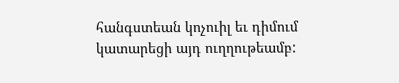հանգստեան կոչուիլ եւ դիմում կատարեցի այդ ուղղութեամբ: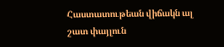Հաստատութեան վիճակն ալ շատ փայլուն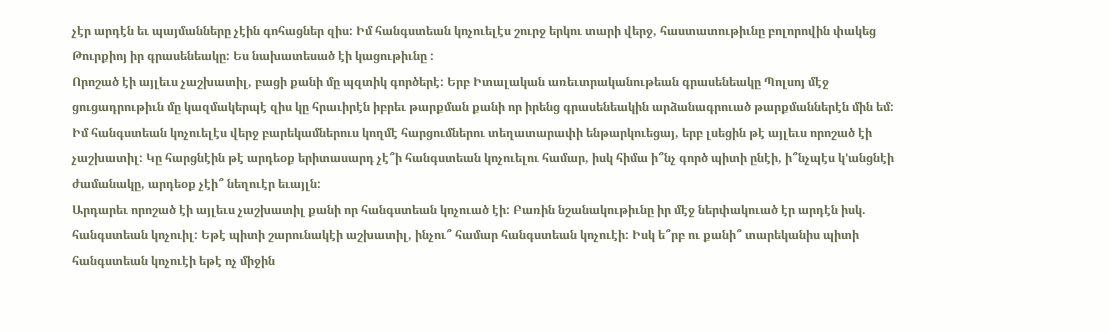չէր արդէն եւ պայմանները չէին գոհացներ զիս: Իմ հանգստեան կոչուելէս շուրջ երկու տարի վերջ, հաստատութիւնը բոլորովին փակեց Թուրքիոյ իր գրասենեակը: Ես նախատեսած էի կացութիւնը :
Որոշած էի այլեւս չաշխատիլ, բացի քանի մը պզտիկ գործերէ: Երբ Իտալական առեւտրականութեան գրասենեակը Պոլսոյ մէջ ցուցադրութիւն մը կազմակերպէ զիս կը հրաւիրէն իբրեւ թարքման քանի որ իրենց գրասենեակին արձանագրուած թարքմաններէն մին եմ:
Իմ հանգստեան կոչուելէս վերջ բարեկամներուս կողմէ հարցումներու տեղատարափի ենթարկուեցայ, երբ լսեցին թէ այլեւս որոշած էի չաշխատիլ: Կը հարցնէին թէ արդեօք երիտասարդ չէ՞ի հանգստեան կոչուելու համար, իսկ հիմա ի՞նչ գործ պիտի ընէի, ի՞նչպէս կ'անցնէի ժամանակը, արդեօք չէի՞ նեղուէր եւայլն:
Արդարեւ որոշած էի այլեւս չաշխատիլ քանի որ հանգստեան կոչուած էի: Բառին նշանակութիւնը իր մէջ ներփակուած էր արդէն իսկ. հանգստեան կոչուիլ: Եթէ պիտի շարունակէի աշխատիլ, ինչու՞ համար հանգստեան կոչուէի: Իսկ ե՞րբ ու քանի՞ տարեկանիս պիտի հանգստեան կոչուէի եթէ ոչ միջին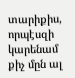տարիքիս, որպէսզի կարենամ քիչ մըն ալ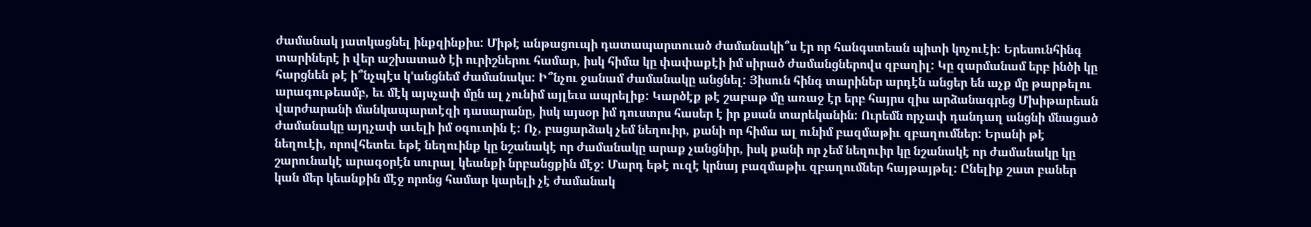ժամանակ յատկացնել ինքզինքիս: Միթէ անթացուպի դատապարտուած ժամանակի՞ս էր որ հանգստեան պիտի կոչուէի: Երեսունհինգ տարիներէ ի վեր աշխատած էի ուրիշներու համար, իսկ հիմա կը փափաքէի իմ սիրած ժամանցներովս զբաղիլ: Կը զարմանամ երբ ինծի կը հարցնեն թէ ի՞նչպէս կ'անցնեմ ժամանակս: Ի՞նչու ջանամ ժամանակը անցնել: Յիսուն հինգ տարիներ արդէն անցեր են աչք մը թարթելու արագութեամբ, եւ մէկ այսչափ մըն ալ չունիմ այլեւս ապրելիք: Կարծէք թէ շաբաթ մը առաջ էր երբ հայրս զիս արձանագրեց Մխիթարեան վարժարանի մանկապարտէզի դասարանը, իսկ այսօր իմ դուստրս հասեր է իր քսան տարեկանին: Ուրեմն որչափ դանդաղ անցնի մնացած ժամանակը այդչափ աւելի իմ օգուտին է: Ոչ, բացարձակ չեմ նեղուիր, քանի որ հիմա ալ ունիմ բազմաթիւ զբաղումներ: Երանի թէ նեղուէի, որովհետեւ եթէ նեղուինք կը նշանակէ որ ժամանակը արաք չանցնիր, իսկ քանի որ չեմ նեղուիր կը նշանակէ որ ժամանակը կը շարունակէ արագօրէն սուրալ կեանքի նրբանցքին մէջ: Մարդ եթէ ուզէ կրնայ բազմաթիւ զբաղումներ հայթայթել: Ընելիք շատ բաներ կան մեր կեանքին մէջ որոնց համար կարելի չէ ժամանակ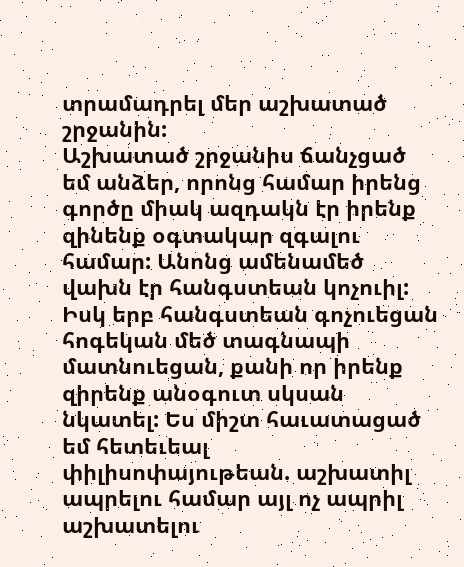տրամադրել մեր աշխատած շրջանին:
Աշխատած շրջանիս ճանչցած եմ անձեր, որոնց համար իրենց գործը միակ ազդակն էր իրենք զինենք օգտակար զգալու համար: Անոնց ամենամեծ վախն էր հանգստեան կոչուիլ: Իսկ երբ հանգստեան գոչուեցան հոգեկան մեծ տագնապի մատնուեցան, քանի որ իրենք զիրենք անօգուտ սկսան նկատել: Ես միշտ հաւատացած եմ հետեւեալ փիլիսոփայութեան. աշխատիլ ապրելու համար այլ ոչ ապրիլ աշխատելու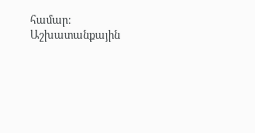համար: Աշխատանքային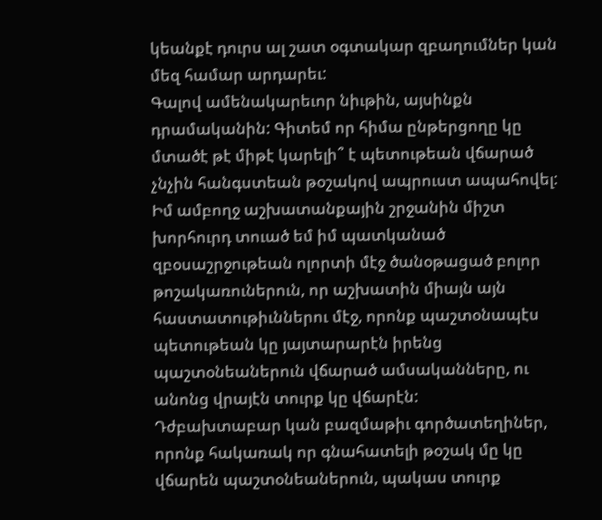կեանքէ դուրս ալ շատ օգտակար զբաղումներ կան մեզ համար արդարեւ:
Գալով ամենակարեւոր նիւթին, այսինքն դրամականին: Գիտեմ որ հիմա ընթերցողը կը մտածէ թէ միթէ կարելի՞ է պետութեան վճարած չնչին հանգստեան թօշակով ապրուստ ապահովել: Իմ ամբողջ աշխատանքային շրջանին միշտ խորհուրդ տուած եմ իմ պատկանած զբօսաշրջութեան ոլորտի մէջ ծանօթացած բոլոր թոշակառուներուն, որ աշխատին միայն այն հաստատութիւններու մէջ, որոնք պաշտօնապէս պետութեան կը յայտարարէն իրենց պաշտօնեաներուն վճարած ամսականները, ու անոնց վրայէն տուրք կը վճարէն:
Դժբախտաբար կան բազմաթիւ գործատեղիներ, որոնք հակառակ որ գնահատելի թօշակ մը կը վճարեն պաշտօնեաներուն, պակաս տուրք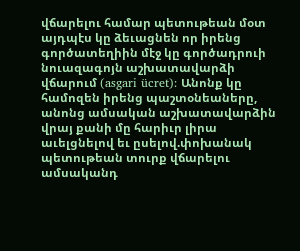վճարելու համար պետութեան մօտ այդպէս կը ձեւացնեն որ իրենց գործատեղիին մէջ կը գործադրուի նուազագոյն աշխատավարձի վճարում (asgari ücret): Անոնք կը համոզեն իրենց պաշտօնեաները, անոնց ամսական աշխատավարձին վրայ քանի մը հարիւր լիրա աւելցնելով եւ ըսելով.փոխանակ պետութեան տուրք վճարելու ամսականդ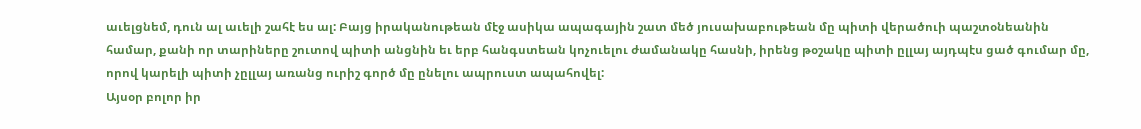աւելցնեմ, դուն ալ աւելի շահէ ես ալ: Բայց իրականութեան մէջ ասիկա ապագային շատ մեծ յուսախաբութեան մը պիտի վերածուի պաշտօնեանին համար, քանի որ տարիները շուտով պիտի անցնին եւ երբ հանգստեան կոչուելու ժամանակը հասնի, իրենց թօշակը պիտի ըլլայ այդպէս ցած գումար մը, որով կարելի պիտի չըլլայ առանց ուրիշ գործ մը ընելու ապրուստ ապահովել:
Այսօր բոլոր իր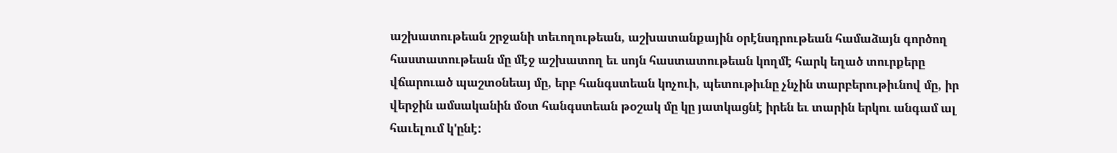աշխատութեան շրջանի տեւողութեան, աշխատանքային օրէնսդրութեան համաձայն գործող հաստատութեան մը մէջ աշխատող եւ սոյն հաստատութեան կողմէ հարկ եղած տուրքերը վճարուած պաշտօնեայ մը, երբ հանգստեան կոչուի, պետութիւնը չնչին տարբերութիւնով մը, իր վերջին ամսականին մօտ հանգստեան թօշակ մը կը յատկացնէ իրեն եւ տարին երկու անգամ ալ հաւելում կ'ընէ: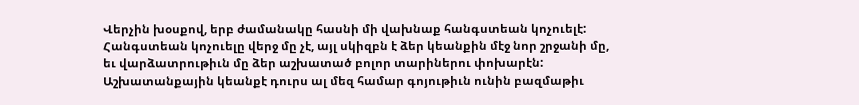Վերչին խօսքով, երբ ժամանակը հասնի մի վախնաք հանգստեան կոչուելէ: Հանգստեան կոչուելը վերջ մը չէ, այլ սկիզբն է ձեր կեանքին մէջ նոր շրջանի մը, եւ վարձատրութիւն մը ձեր աշխատած բոլոր տարիներու փոխարէն:
Աշխատանքային կեանքէ դուրս ալ մեզ համար գոյութիւն ունին բազմաթիւ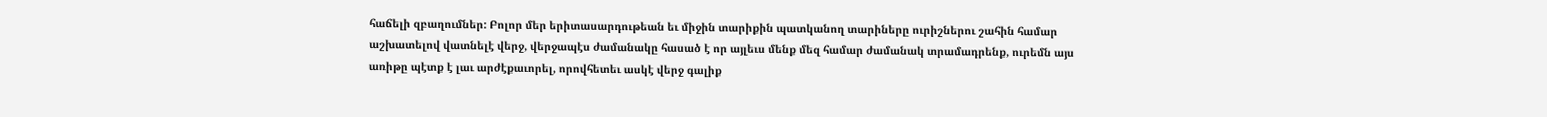հաճելի զբաղումներ: Բոլոր մեր երիտասարդութեան եւ միջին տարիքին պատկանող տարիները ուրիշներու շահին համար աշխատելով վատնելէ վերջ, վերջապէս ժամանակը հասած է որ այլեւս մենք մեզ համար ժամանակ տրամադրենք, ուրեմն այս առիթը պէտք է լաւ արժէքաւորել, որովհետեւ ասկէ վերջ գալիք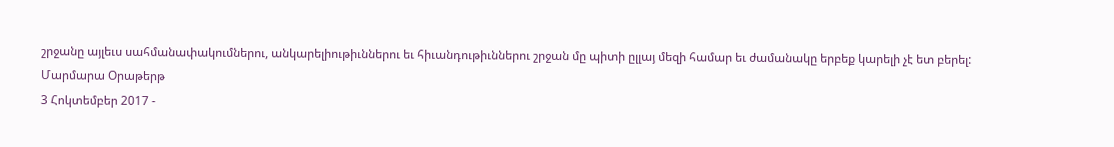շրջանը այլեւս սահմանափակումներու, անկարելիութիւններու եւ հիւանդութիւններու շրջան մը պիտի ըլլայ մեզի համար եւ ժամանակը երբեք կարելի չէ ետ բերել:
Մարմարա Օրաթերթ
3 Հոկտեմբեր 2017 -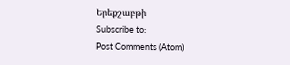Երեքշաբթի
Subscribe to:
Post Comments (Atom)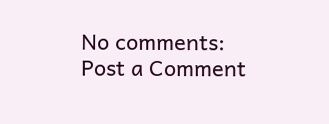No comments:
Post a Comment